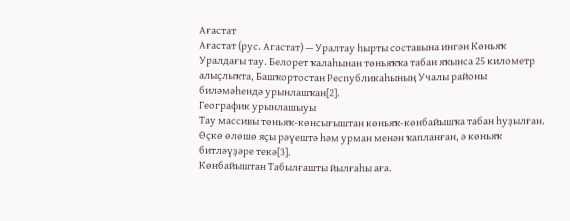Ағастат
Ағастат (рус. Агастат) — Уралтау һырты составына ингән Көньяҡ Уралдағы тау. Белорет ҡалаһынан төньяҡҡа табан яҡынса 25 километр алыҫлыҡта, Башҡортостан Республикаһының Учалы районы биләмәһендә урынлашҡан[2].
Географик урынлашыуы
Тау массивы төньяҡ-көнсығыштан көньяҡ-көнбайышҡа табан һуҙылған. Өҫкө өлөшө яҫы рәүештә һәм урман менән ҡапланған, ә көньяҡ битләүҙәре текә[3].
Көнбайыштан Табылғашты йылғаһы аға.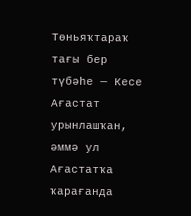Төньяҡтараҡ тағы бер түбәһе — Кесе Ағастат урынлашҡан, әммә ул Ағастатҡа ҡарағанда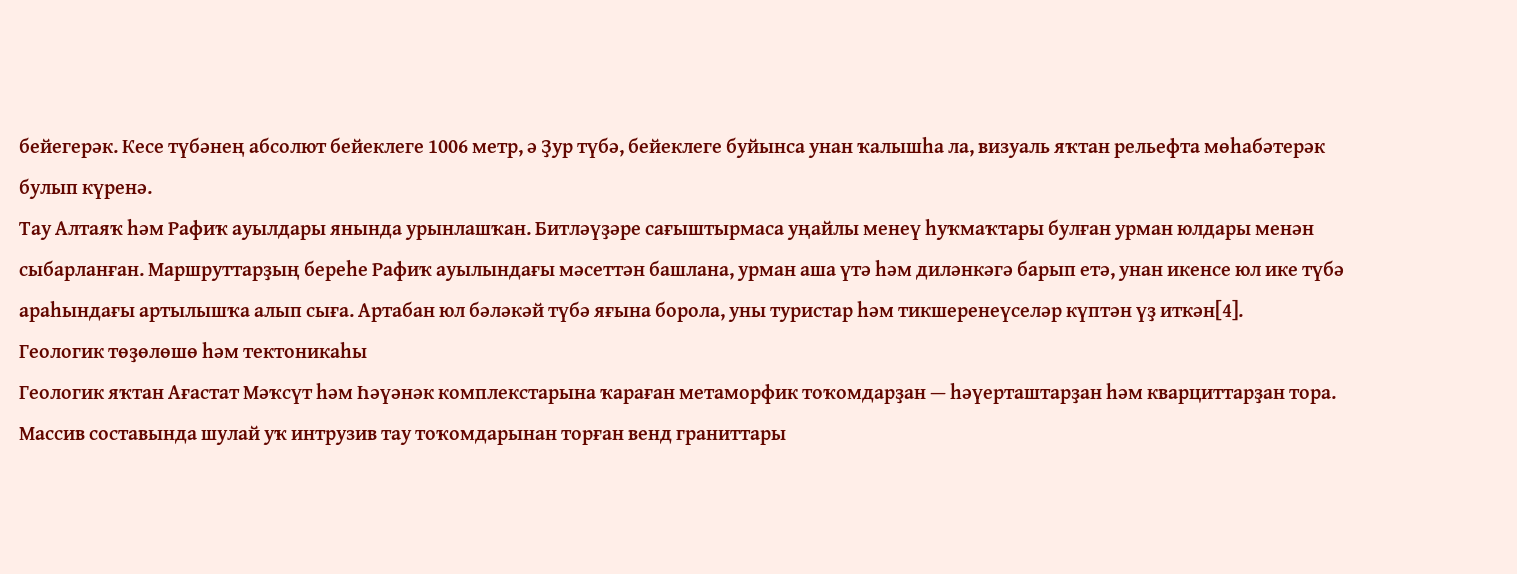бейегерәк. Кесе түбәнең абсолют бейеклеге 1006 метр, ә Ҙур түбә, бейеклеге буйынса унан ҡалышһа ла, визуаль яҡтан рельефта мөһабәтерәк булып күренә.
Тау Алтаяҡ һәм Рафиҡ ауылдары янында урынлашҡан. Битләүҙәре сағыштырмаса уңайлы менеү һуҡмаҡтары булған урман юлдары менән сыбарланған. Маршруттарҙың береһе Рафиҡ ауылындағы мәсеттән башлана, урман аша үтә һәм диләнкәгә барып етә, унан икенсе юл ике түбә араһындағы артылышҡа алып сыға. Артабан юл бәләкәй түбә яғына борола, уны туристар һәм тикшеренеүселәр күптән үҙ иткән[4].
Геологик төҙөлөшө һәм тектоникаһы
Геологик яҡтан Ағастат Мәҡсүт һәм Һәүәнәк комплекстарына ҡараған метаморфик тоҡомдарҙан — һәүерташтарҙан һәм кварциттарҙан тора. Массив составында шулай уҡ интрузив тау тоҡомдарынан торған венд граниттары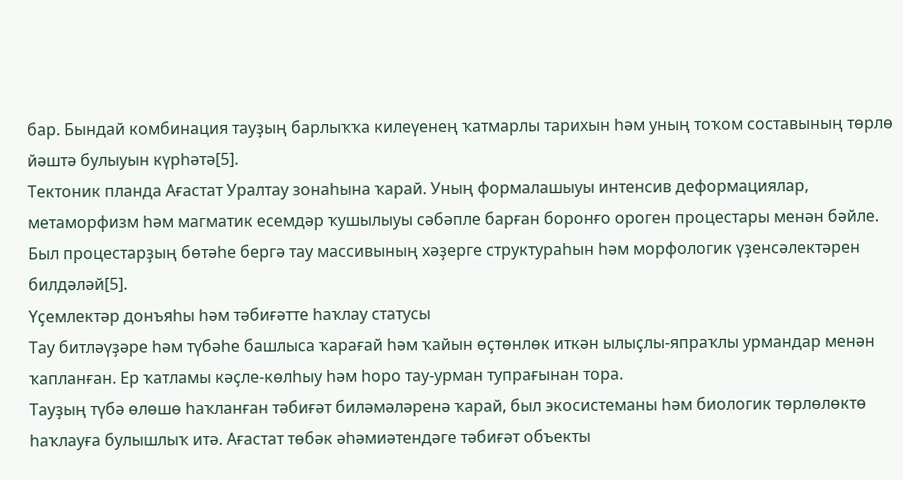бар. Бындай комбинация тауҙың барлыҡҡа килеүенең ҡатмарлы тарихын һәм уның тоҡом составының төрлө йәштә булыуын күрһәтә[5].
Тектоник планда Ағастат Уралтау зонаһына ҡарай. Уның формалашыуы интенсив деформациялар, метаморфизм һәм магматик есемдәр ҡушылыуы сәбәпле барған боронғо ороген процестары менән бәйле. Был процестарҙың бөтәһе бергә тау массивының хәҙерге структураһын һәм морфологик үҙенсәлектәрен билдәләй[5].
Үҫемлектәр донъяһы һәм тәбиғәтте һаҡлау статусы
Тау битләүҙәре һәм түбәһе башлыса ҡарағай һәм ҡайын өҫтөнлөк иткән ылыҫлы-япраҡлы урмандар менән ҡапланған. Ер ҡатламы кәҫле-көлһыу һәм һоро тау-урман тупрағынан тора.
Тауҙың түбә өлөшө һаҡланған тәбиғәт биләмәләренә ҡарай, был экосистеманы һәм биологик төрлөлөктө һаҡлауға булышлыҡ итә. Ағастат төбәк әһәмиәтендәге тәбиғәт объекты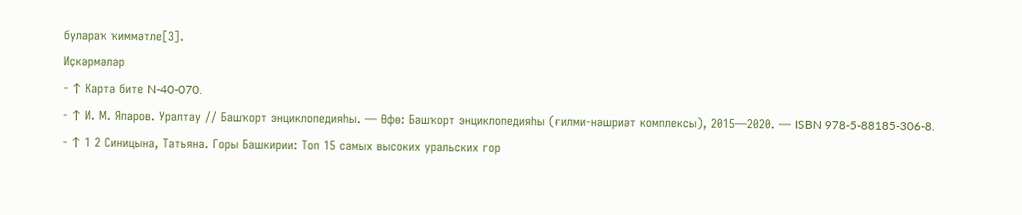булараҡ ҡиммәтле[3].
Иҫкәрмәләр
- ↑ Карта бите N-40-070.
- ↑ И. М. Япаров. Уралтау // Башҡорт энциклопедияһы. — Өфө: Башҡорт энциклопедияһы (ғилми-нәшриәт комплексы), 2015—2020. — ISBN 978-5-88185-306-8.
- ↑ 1 2 Синицына, Татьяна. Горы Башкирии: Топ 15 самых высоких уральских гор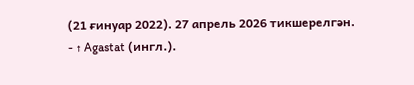(21 ғинуар 2022). 27 апрель 2026 тикшерелгән.
- ↑ Agastat (ингл.).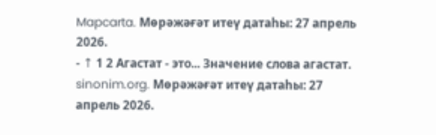Mapcarta. Мөрәжәғәт итеү датаһы: 27 апрель 2026.
- ↑ 1 2 Агастат - это... Значение слова агастат. sinonim.org. Мөрәжәғәт итеү датаһы: 27 апрель 2026.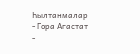Һылтанмалар
- Гора Агастат
-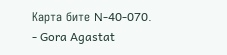Карта бите N-40-070.
- Gora Agastat